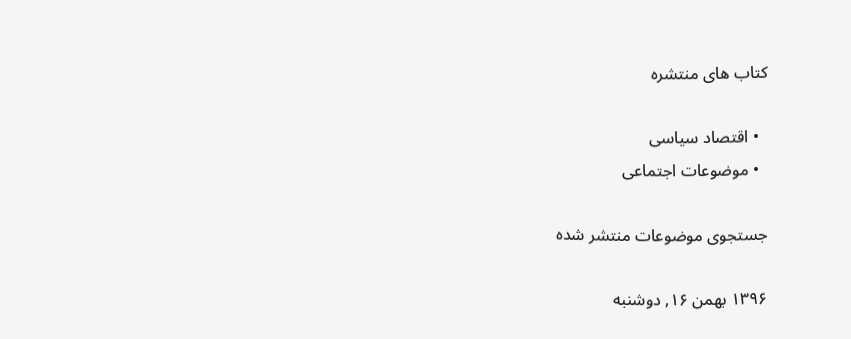کتاب های منتشره

  • اقتصاد سیاسی
  • موضوعات اجتماعی

جستجوی موضوعات منتشر شده

۱۳۹۶ بهمن ۱۶, دوشنبه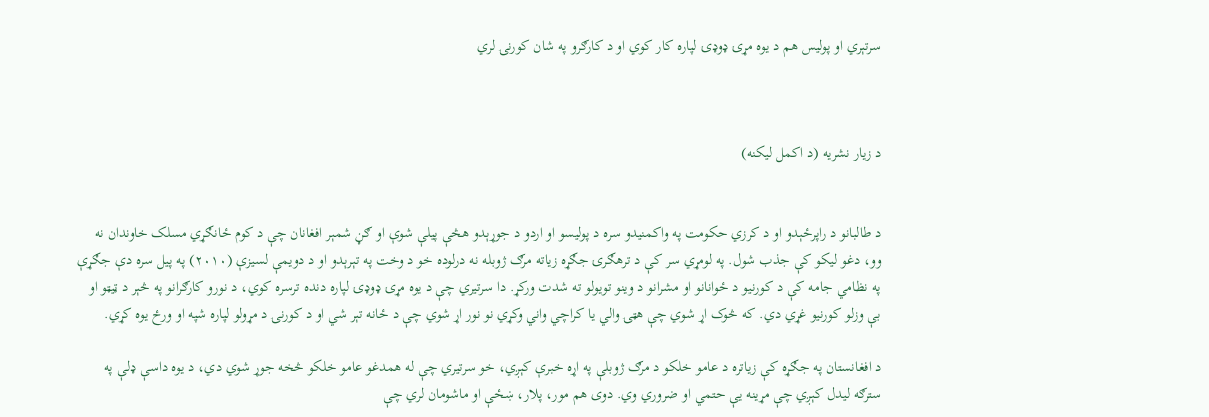سرتېري او پولیس هم د یوه مړۍ ډوډۍ لپاره کار کوي او د کارګرو په شان کورنۍ لري



د زیار نشریه (د اکمل لیکنه)


د طالبانو د راپرځېدو او د کرزي حکومت په واکمنیدو سره د پولیسو او اردو د جوړېدو هڅې پیلې شوې او ګڼ شمېر افغانان چې د کوم ځانګړي مسلک خاوندان نه وو، دغو لیکو کې جذب شول. په لومړي سر کې د ترهګرۍ جګړه زیاته مرګ ژوبله نه درلوده خو د وخت په تېرېدو او د دویمې لسیزې (۲۰۱۰) په پیل سره دې جګړې په نظامي جامه کې د کورنیو د ځوانانو او مشرانو د وینو تویولو ته شدت ورکړ. دا سرتیري چې د یوه مړۍ ډوډۍ لپاره دنده ترسره کوي، د نورو کارګرانو په څېر د ټیټو او بې وزلو کورنیو غړي دي. که څوک اړ شوي چې هټۍ والي یا کراچي واني وکړي نو نور اړ شوي چې د ځانه تېر شي او د کورنۍ د مړولو لپاره شپه او ورځ یوه کړي.

د افغانستان په جګړه کې زیاتره د عامو خلکو د مرګ ژوبلې په اړه خبرې کېږي، خو سرتیري چې له همدغو عامو خلکو څخه جوړ شوي دي، د یوه داسې ډلې په سترګه لیدل کېږي چې مړینه یې حتمي او ضروري وي. دوی هم مور، پلار، ښځې او ماشومان لري چې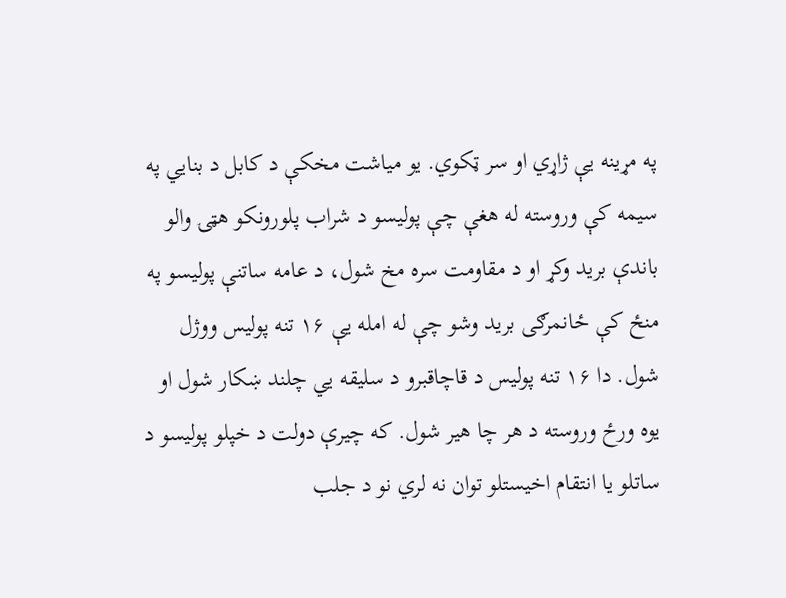په مړینه یې ژاړي او سر ټکوي. یو میاشت مخکې د کابل د بنایي په سیمه کې وروسته له هغې چې پولیسو د شراب پلورونکو هټۍ والو باندې برید وکړ او د مقاومت سره مخ شول، د عامه ساتنې پولیسو په منځ کې ځانمرګی برید وشو چې له امله یې ۱۶ تنه پولیس ووژل شول. دا ۱۶ تنه پولیس د قاچاقبرو د سلیقه يي چلند ښکار شول او یوه ورځ وروسته د هر چا هیر شول. که چیرې دولت د خپلو پولیسو د ساتلو یا انتقام اخیستلو توان نه لري نو د جلب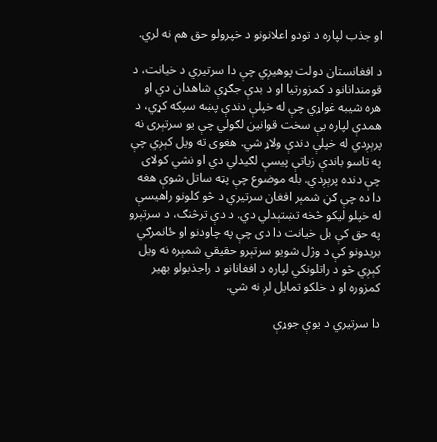او جذب لپاره د تودو اعلانونو د خپرولو حق هم نه لري.

د افغانستان دولت پوهیږي چې دا سرتیري د خیانت، د قومندانانو د کمزورتیا او د بدې جګړې شاهدان دي او هره شیبه غواړي چې له خپلې دندې پښه سپکه کړي، د همدې لپاره یې سخت قوانین لګولي چې یو سرتېری نه پرېږدي له خپلې دندې ولاړ شي. هغوی ته ویل کېږي چې په تاسو باندې زیاتې پیسې لګیدلي دي او نشي کولای چې دنده پرېږدي. بله موضوع چې پټه ساتل شوې هغه دا ده چې ګڼ شمېر افغان سرتیري د څو کلونو راهیسې له خپلو لیکو څخه تښتېدلي دي. د دې ترڅنګ، د سرتېرو په حق کې بل خیانت دا دی چې په چاودنو او ځانمرګي بریدونو کې د وژل شویو سرتېرو حقیقي شمېره نه ویل کېږي څو د راتلونکي لپاره د افغانانو د راجذبولو بهیر کمزوره او د خلکو تمایل لږ نه شي.

دا سرتیري د یوې جوړې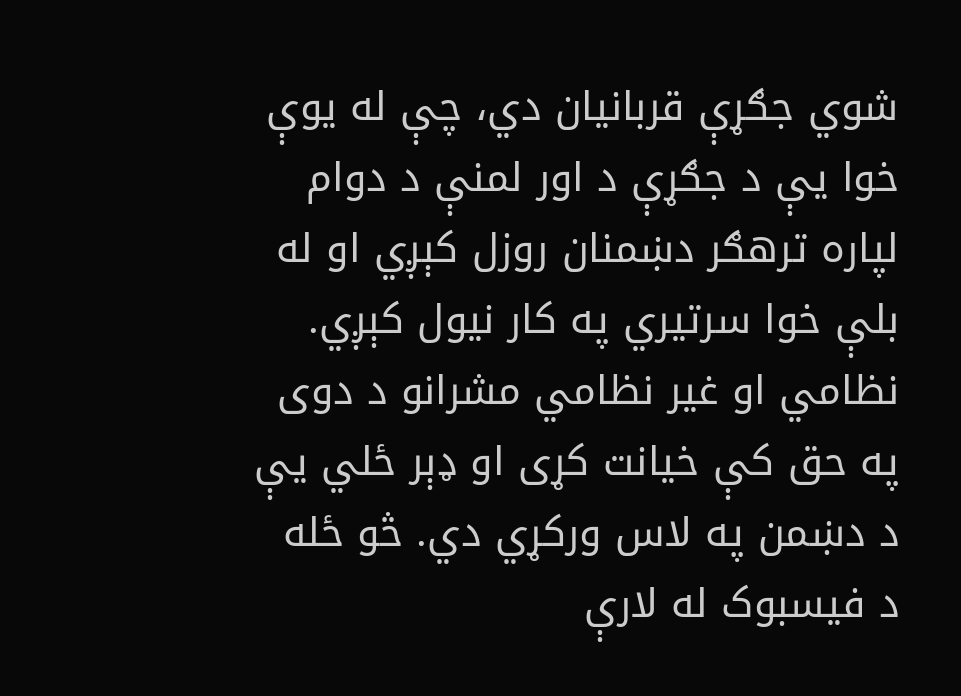شوي جګړې قربانیان دي، چې له یوې خوا یې د جګړې د اور لمنې د دوام لپاره ترهګر دښمنان روزل کېږي او له بلې خوا سرتیري په کار نیول کېږي. نظامي او غیر نظامي مشرانو د دوی په حق کې خیانت کړی او ډېر ځلي یې د دښمن په لاس ورکړي دي. څو ځله د فیسبوک له لارې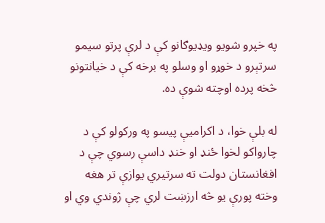په خپرو شویو ویډیوګانو کې د لرې پرتو سیمو سرتېرو د خوړو او وسلو په برخه کې د خیانتونو څخه پرده اوچته شوې ده.

له بلې خوا، د اکرامیې پیسو په ورکولو کې د چارواکو لخوا ځنډ او خنډ داسې رسوي چې د افغانستان دولت ته سرتیري یوازې تر هغه وخته پورې یو څه ارزښت لري چې ژوندي وي او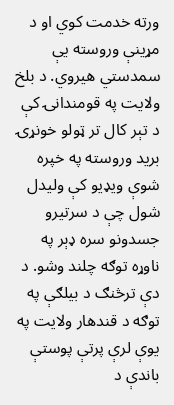ورته خدمت کوي او د مړینې وروسته یې سمدستي هیروي. د بلخ ولایت په قومندانۍ کې د تېر کال تر ټولو خونړۍ برید وروسته په خپره شوې ویډیو کې ولیدل شول چې د سرتیرو جسدونو سره ډېر په ناوړه توګه چلند وشو. د دې ترڅنګ د بیلګې په توګه د قندهار ولایت په یوې لرې پرتې پوستې باندې د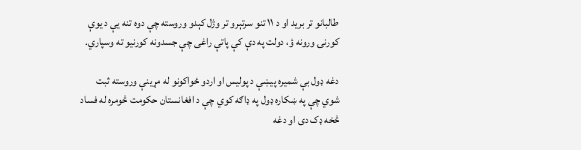طالبانو تر برید او د ۱۱ تنو سرتېرو تر وژل کېدو وروسته چې دوه تنه یې د یوې کورنۍ ورونه ؤ، دولت په دې کې پاتې راغی چې جسدونه کورنیو ته وسپاري.

دغه ډول بې شمیره پیښې د پولیس او اردو ځواکونو له مړینې وروسته ثبت شوي چې په ښکاره ډول په ډاګه کوي چې د افغانستان حکومت څومره له فساد څخه ډک دی او دغه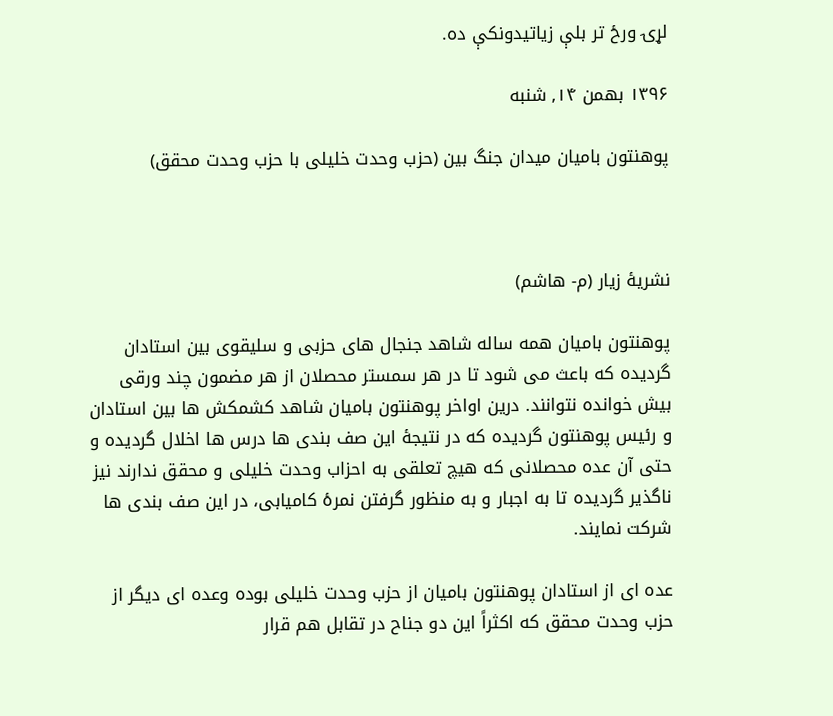لړۍ ورځ تر بلې زیاتیدونکې ده.

۱۳۹۶ بهمن ۱۴, شنبه

پوهنتون بامیان میدان جنگ بین (حزب وحدت خلیلی با حزب وحدت محقق)



نشریۀ زیار (م- هاشم)

پوهنتون بامیان همه ساله شاهد جنجال های حزبی و سلیقوی بین استادان گردیده که باعث می شود تا در هر سمستر محصلان از هر مضمون چند ورقی بیش خوانده نتوانند. درین اواخر پوهنتون بامیان شاهد کشمکش ها بین استادان و رئیس پوهنتون گردیده که در نتیجۀ این صف بندی ها درس ها اخلال گردیده و حتی آن عده محصلانی که هیچ تعلقی به احزاب وحدت خلیلی و محقق ندارند نیز ناگذیر گردیده تا به اجبار و به منظور گرفتن نمرۀ کامیابی، در این صف بندی ها شرکت نمایند.

عده ای از استادان پوهنتون بامیان از حزب وحدت خلیلی بوده وعده ای دیگر از حزب وحدت محقق که اکثراً این دو جناح در تقابل هم قرار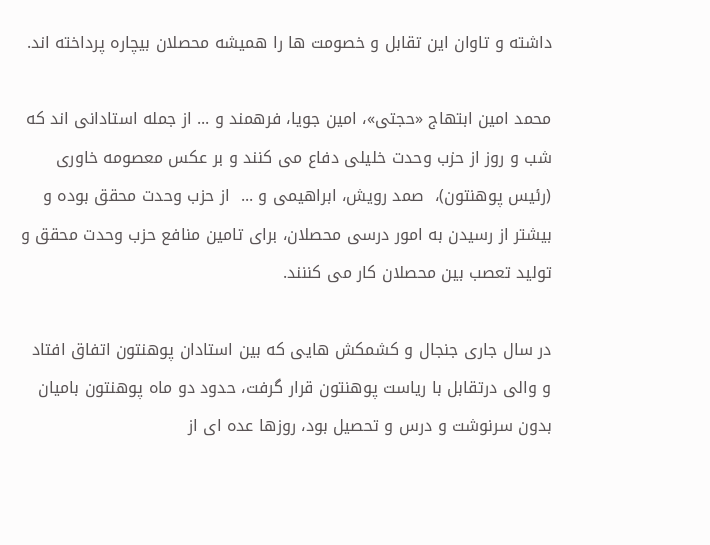داشته و تاوان این تقابل و خصومت ها را همیشه محصلان بیچاره پرداخته اند.

محمد امین ابتهاج «حجتی»، امین جویا، فرهمند و ... از جمله استادانی اند که شب و روز از حزب وحدت خلیلی دفاع می کنند و بر عکس معصومه خاوری (رئیس پوهنتون)،  صمد رویش، ابراهیمی و ...  از حزب وحدت محقق بوده و بیشتر از رسیدن به امور درسی محصلان، برای تامین منافع حزب وحدت محقق و تولید تعصب بین محصلان کار می کننند.

در سال جاری جنجال و کشمکش هایی که بین استادان پوهنتون اتفاق افتاد و والی درتقابل با ریاست پوهنتون قرار گرفت، حدود دو ماه پوهنتون بامیان بدون سرنوشت و درس و تحصیل بود، روزها عده ای از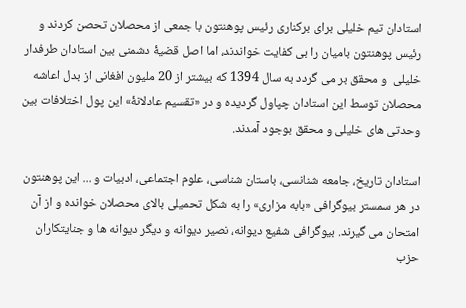استادان تیم خلیلی برای برکناری رئیس پوهنتون با جمعی از محصلان تحصن کردند و رئیس پوهنتون بامیان را بی کفایت خواندند، اما اصل قضیۀ دشمنی بین استادان طرفدار خلیلی  و محقق بر می گردد به سال 1394 که بیشتر از 20 ملیون افغانی از بدل اعاشه محصلان توسط این استادان چپاول گردیده و در «تقسیم عادلانۀ» این پول اختلافات بین وحدتی های خلیلی و محقق بوجود آمدند.

استادان تاریخ، جامعه شنانسی، باستان شناسی، علوم اجتماعی، ادبیات و ... این پوهنتون در هر سمستر بیوگرافی «بابه مزاری» را به شکل تحمیلی بالای محصلان خوانده و از آن امتحان می گیرند. بیوگرافی شفیع دیوانه، نصیر دیوانه و دیگر دیوانه ها و جنایتکاران حزب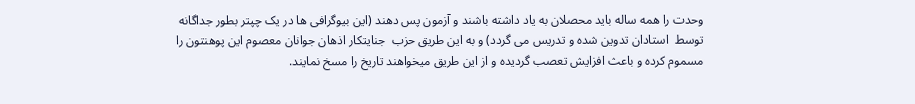وحدت را همه ساله باید محصلان به یاد داشته باشند و آزمون پس دهند (این بیوگرافی ها در یک چپتر بطور جداگانه توسط  استادان تدوین شده و تدریس می گردد) و به این طریق حزب  جنایتکار اذهان جوانان معصوم این پوهنتون را مسموم کرده و باعث افزایش تعصب گردیده و از این طریق میخواهند تاریخ را مسخ نمایند.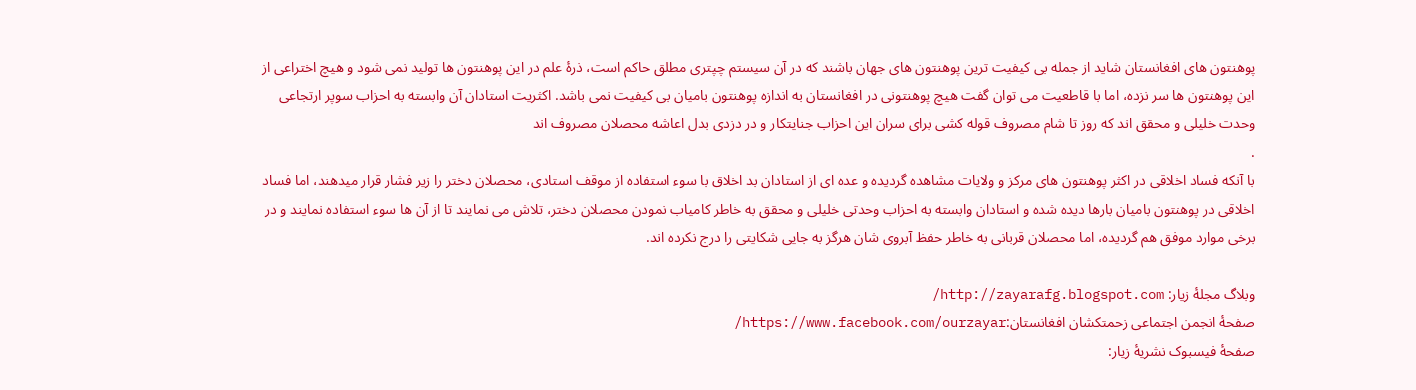پوهنتون های افغانستان شاید از جمله بی کیفیت ترین پوهنتون های جهان باشند که در آن سیستم چپتری مطلق حاکم است، ذرۀ علم در این پوهنتون ها تولید نمی شود و هیچ اختراعی از این پوهنتون ها سر نزده، اما با قاطعیت می توان گفت هیچ پوهنتونی در افغانستان به اندازه پوهنتون بامیان بی کیفیت نمی باشد. اکثریت استادان آن وابسته به احزاب سوپر ارتجاعی وحدت خلیلی و محقق اند که روز تا شام مصروف قوله کشی برای سران این احزاب جنایتکار و در دزدی بدل اعاشه محصلان مصروف اند
.
با آنکه فساد اخلاقی در اکثر پوهنتون های مرکز و ولایات مشاهده گردیده و عده ای از استادان بد اخلاق با سوء استفاده از موقف استادی، محصلان دختر را زیر فشار قرار میدهند، اما فساد اخلاقی در پوهنتون بامیان بارها دیده شده و استادان وابسته به احزاب وحدتی خلیلی و محقق به خاطر کامیاب نمودن محصلان دختر، تلاش می نمایند تا از آن ها سوء استفاده نمایند و در برخی موارد موفق هم گردیده، اما محصلان قربانی به خاطر حفظ آبروی شان هرگز به جایی شکایتی را درج نکرده اند.

وبلاگ مجلۀ زیار: http://zayarafg.blogspot.com/
صفحۀ انجمن اجتماعی زحمتکشان افغانستان:https://www.facebook.com/ourzayar/
صفحۀ فیسبوک نشریۀ زیار: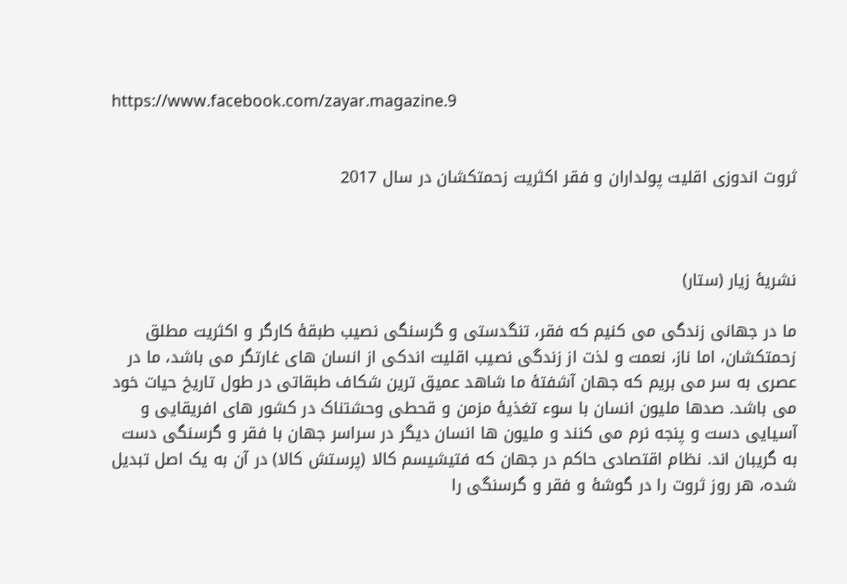https://www.facebook.com/zayar.magazine.9


ثروت اندوزی اقلیت پولداران و فقر اکثریت زحمتکشان در سال 2017



نشریۀ زیار (ستار)

ما در جهانی زندگی می کنیم که فقر، تنگدستی و گرسنگی نصیب طبقۀ کارگر و اکثریت مطلق زحمتکشان، اما ناز، نعمت و لذت از زندگی نصیب اقلیت اندکی از انسان های غارتگر می باشد، ما در عصری به سر می بریم که جهان آشفتۀ ما شاهد عمیق ترین شکاف طبقاتی در طول تاریخ حیات خود می باشد. صدها ملیون انسان با سوء تغذیۀ مزمن و قحطی وحشتناک در کشور های افریقایی و آسیایی دست و پنجه نرم می کنند و ملیون ها انسان دیگر در سراسر جهان با فقر و گرسنگی دست به گریبان اند. نظام اقتصادی حاکم در جهان که فتیشیسم کالا (پرستش کالا) در آن به یک اصل تبدیل شده، هر روز ثروت را در گوشۀ و فقر و گرسنگی را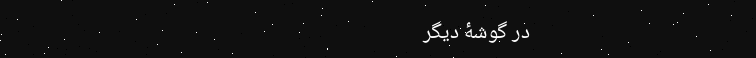در گوشۀ دیگر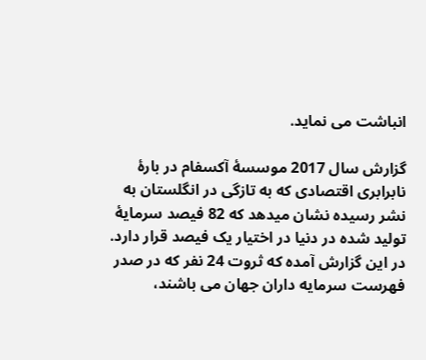انباشت می نماید.

گزارش سال 2017 موسسۀ آکسفام در بارۀ نابرابری اقتصادی که به تازگی در انگلستان به نشر رسیده نشان میدهد که 82 فیصد سرمایۀ تولید شده در دنیا در اختیار یک فیصد قرار دارد. در این گزارش آمده که ثروت 24 نفر که در صدر فهرست سرمایه داران جهان می باشند،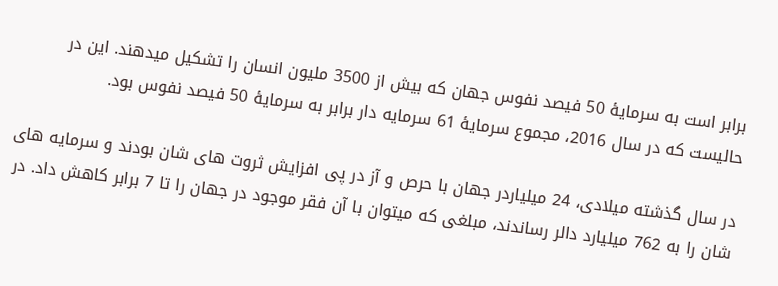برابر است به سرمایۀ 50 فیصد نفوس جهان که بیش از 3500 ملیون انسان را تشکیل میدهند. این در حالیست که در سال 2016، مجموع سرمایۀ 61 سرمایه دار برابر به سرمایۀ 50 فیصد نفوس بود.

در سال گذشته میلادی، 24 میلیاردر جهان با حرص و آز در پی افزایش ثروت های شان بودند و سرمایه های شان را به 762 میلیارد دالر رساندند، مبلغی که میتوان با آن فقر موجود در جهان را تا 7 برابر کاهش داد. در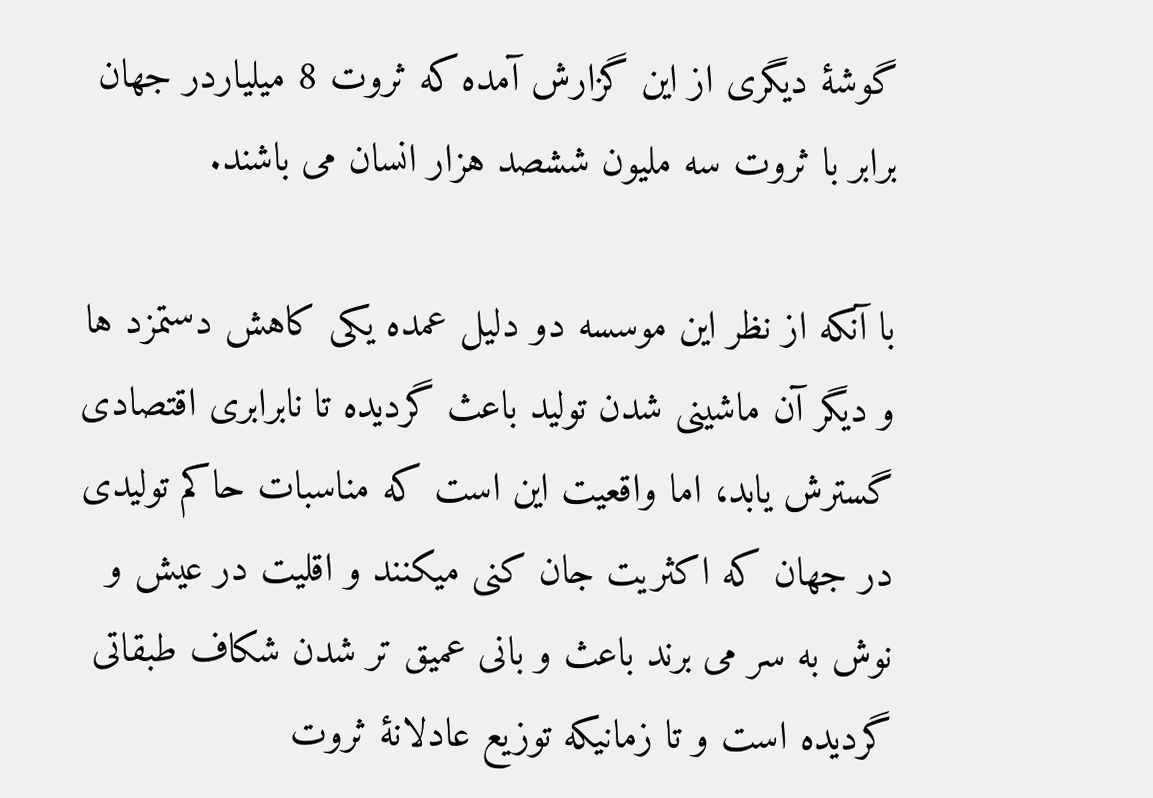گوشۀ دیگری از این گزارش آمده که ثروت 8 میلیاردر جهان برابر با ثروت سه ملیون ششصد هزار انسان می باشند.

با آنکه از نظر این موسسه دو دلیل عمده یکی کاهش دستمزد ها و دیگر آن ماشینی شدن تولید باعث گردیده تا نابرابری اقتصادی گسترش یابد، اما واقعیت این است که مناسبات حاکم تولیدی در جهان که اکثریت جان کنی میکنند و اقلیت در عیش و نوش به سر می برند باعث و بانی عمیق تر شدن شکاف طبقاتی گردیده است و تا زمانیکه توزیع عادلانۀ ثروت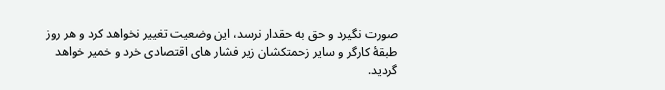صورت نگیرد و حق به حقدار نرسد، این وضعیت تغییر نخواهد کرد و هر روز طبقۀ کارگر و سایر زحمتکشان زیر فشار های اقتصادی خرد و خمیر خواهد گردید.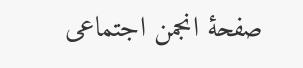صفحۀ انجمن اجتماعی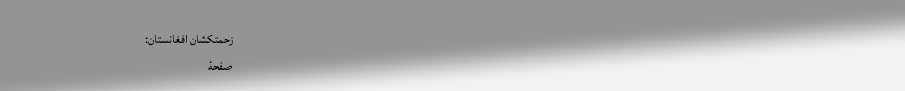زحمتکشان افغانستان:
صفحۀ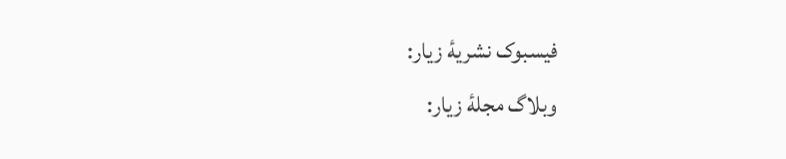فیسبوک نشریۀ زیار:
وبلاگ مجلۀ زیار: